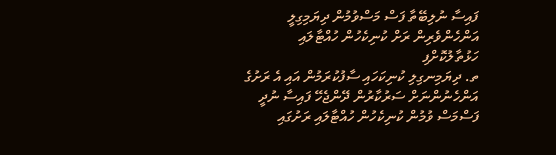ފައިސާ ނުލިބޭތާ ފަސް މަސްވުމުން ދިޔަމިގިލީ އަންހެންވެރިން ރަށް ކުނިކެހުން ހުއްޓާލައި ހަޅުތާލުކޮށްފި
ތ. ދިޔަމިނގިލި ކުނިކަހައި ސާފުކުރަމުން އައި އެ ރަށުގެ އަންހެނުންނަށް ސަރުކާރުން ދޭންޖެހޭ ފައިސާ ނުދީ ފަސްމަސް ވުމުން ކުނިކެހުން ހުއްޓާލައި ރަށުގައި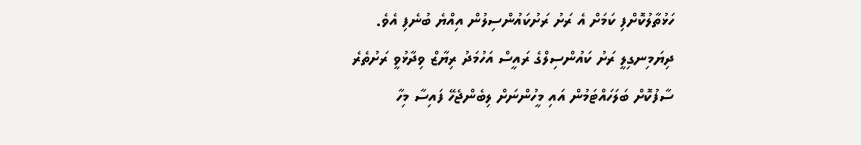ހަޅުތާލުކޮށްފި ކަމަށް އެ ރަށު ރަށުކައުންސިލުން އިއްޔެ ބުނެފި އެވެ.
ދިޔަމިނގިލީ ރަށު ކައުންސިލްގެ ރައީސް އަހުމަދު ރިޔާޒް ވިދާޅުވީ ރަށުތެރެ ސާފުކޮށް ބަލަހައްޓަމުން އައި މީހުންނަށް ލިބެންޖެހޭ ފައިސާ މިހާ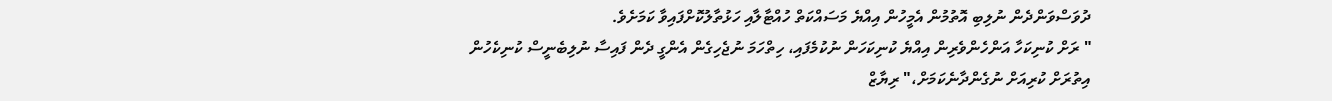ދުވަސްވަންދެން ނުލިބި އޮތުމުން އެމީހުން އިއްޔެ މަސައްކަތް ހުއްޓާލާއި ހަޅުތާލުކޮށްފައިވާ ކަމަށެވެ.
" ރަށް ކުނިކަހާ އަންހެންވެރިން އިއްޔެ ކުނިކަހަން ނުކުމެފައި، ހިތްހަމަ ނުޖެހިގެން އެންގީ ދެން ފައިސާ ނުލިބެނީސް ކުނިކެހުން އިތުރަށް ކުރިއަށް ނުގެންދާނެކަމަށް،" ރިޔާޒް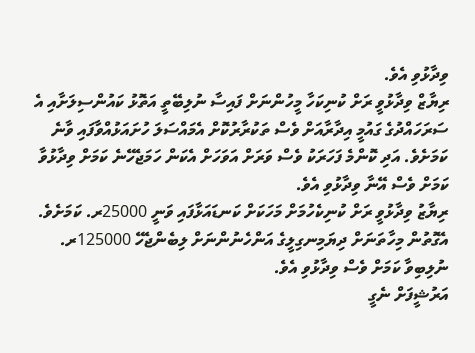ވިދާޅުވި އެވެ.
ރިޔާޒް ވިދާޅުވީ ރަށް ކުނިކަހާ މީހުންނަށް ފައިސާ ނުލިބޭތީ އަތޮޅު ކައުންސިލަށާއި އެ ސަރަހައްދުގެ ގައުމީ އިދާރާއަށް ވެސް ތަކުރާރުކޮށް އެމައްސަލަ ހުށައަޅުއްވާފައި ވާނެ ކަމަށެވެ. އަދި ކޮންމެ ފަހަރަކު ވެސް ވަރަށް އަވަހަށް އެކަން ހަމަޖެހޭނެ ކަމަށް ވިދާޅުވާ ކަމަށް ވެސް އޭނާ ވިދާޅުވި އެވެ.
ރިޔާޒު ވިދާޅުވީ ރަށް ކުނިކެހުމަށް މަހަކަށް ކަނޑައަޅާފައި ވަނީ 25000ރ. ކަމަށެވެ. އެގޮތުން މިހާތަނަށް ދިޔަމިނގިލީގެ އަންހެނުންނަށް ލިބެންޖެހޭ 125000ރ. ނުލިބިވާ ކަމަށް ވެސް ވިދާޅުވި އެވެ.
އަރުޝީފަށް ނެގީ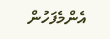އެންމެފަހުން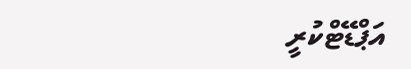އަޕްޑޭޓްކުރީ